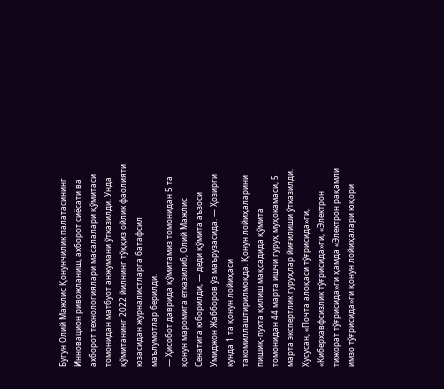Бугун Олий Мажлис Қонунчилик палатасининг Инновацион ривожланиш, ахборот сиёсати ва ахборот технологиялари масалалари қўмитаси томонидан матбуот анжумани ўтказилди. Унда қўмитанинг 2022 йилнинг тўққиз ойлик фаолияти юзасидан журналистларга батафсил маълумотлар берилди.
— Ҳисобот даврида қўмитамиз томонидан 5 та қонун маромига етказилиб, Олий Мажлис Сенатига юборилди, — деди қўмита аъзоси Умиджон Жабборов ўз маърузасида. — Ҳозирги кунда 1 та қонун лойиҳаси такомиллаштирилмоқда. Қонун лойиҳаларини пишиқ-пухта қилиш мақсадида қўмита томонидан 44 марта ишчи гуруҳ муҳокамаси, 5 марта экспертлик гуруҳлар йиғилиши ўтказилди. Хусусан, «Почта алоқаси тўғрисида»ги, «Киберхавфсизлик тўғрисида»ги, «Электрон тижорат тўғрисида»ги ҳамда «Электрон рақамли имзо тўғрисида»ги қонун лойиҳалари юқори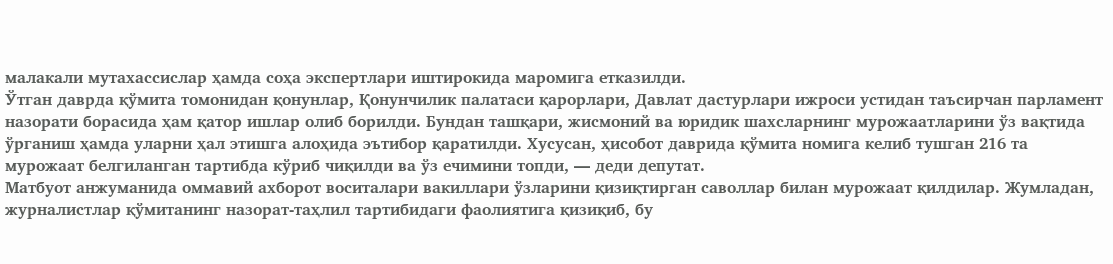малакали мутахассислар ҳамда соҳа экспертлари иштирокида маромига етказилди.
Ўтган даврда қўмита томонидан қонунлар, Қонунчилик палатаси қарорлари, Давлат дастурлари ижроси устидан таъсирчан парламент назорати борасида ҳам қатор ишлар олиб борилди. Бундан ташқари, жисмоний ва юридик шахсларнинг мурожаатларини ўз вақтида ўрганиш ҳамда уларни ҳал этишга алоҳида эътибор қаратилди. Хусусан, ҳисобот даврида қўмита номига келиб тушган 216 та мурожаат белгиланган тартибда кўриб чиқилди ва ўз ечимини топди, — деди депутат.
Матбуот анжуманида оммавий ахборот воситалари вакиллари ўзларини қизиқтирган саволлар билан мурожаат қилдилар. Жумладан, журналистлар қўмитанинг назорат-таҳлил тартибидаги фаолиятига қизиқиб, бу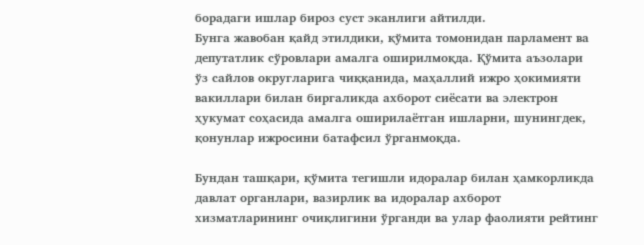борадаги ишлар бироз суст эканлиги айтилди.
Бунга жавобан қайд этилдики, қўмита томонидан парламент ва депутатлик сўровлари амалга оширилмоқда. Қўмита аъзолари ўз сайлов округларига чиққанида, маҳаллий ижро ҳокимияти вакиллари билан биргаликда ахборот сиёсати ва электрон ҳукумат соҳасида амалга оширилаётган ишларни, шунингдек, қонунлар ижросини батафсил ўрганмоқда.

Бундан ташқари, қўмита тегишли идоралар билан ҳамкорликда давлат органлари, вазирлик ва идоралар ахборот хизматларининг очиқлигини ўрганди ва улар фаолияти рейтинг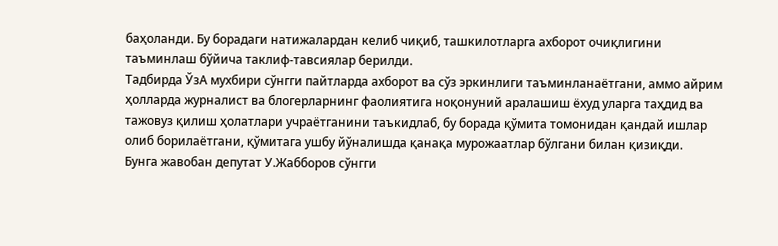баҳоланди. Бу борадаги натижалардан келиб чиқиб, ташкилотларга ахборот очиқлигини таъминлаш бўйича таклиф-тавсиялар берилди.
Тадбирда ЎзА мухбири сўнгги пайтларда ахборот ва сўз эркинлиги таъминланаётгани, аммо айрим ҳолларда журналист ва блогерларнинг фаолиятига ноқонуний аралашиш ёхуд уларга таҳдид ва тажовуз қилиш ҳолатлари учраётганини таъкидлаб, бу борада қўмита томонидан қандай ишлар олиб борилаётгани, қўмитага ушбу йўналишда қанақа мурожаатлар бўлгани билан қизиқди.
Бунга жавобан депутат У.Жабборов сўнгги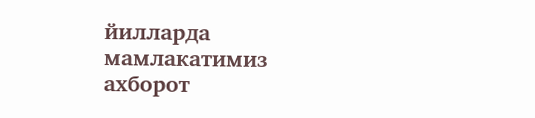йилларда мамлакатимиз ахборот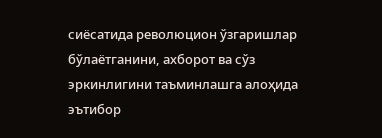сиёсатида революцион ўзгаришлар бўлаётганини, ахборот ва сўз эркинлигини таъминлашга алоҳида эътибор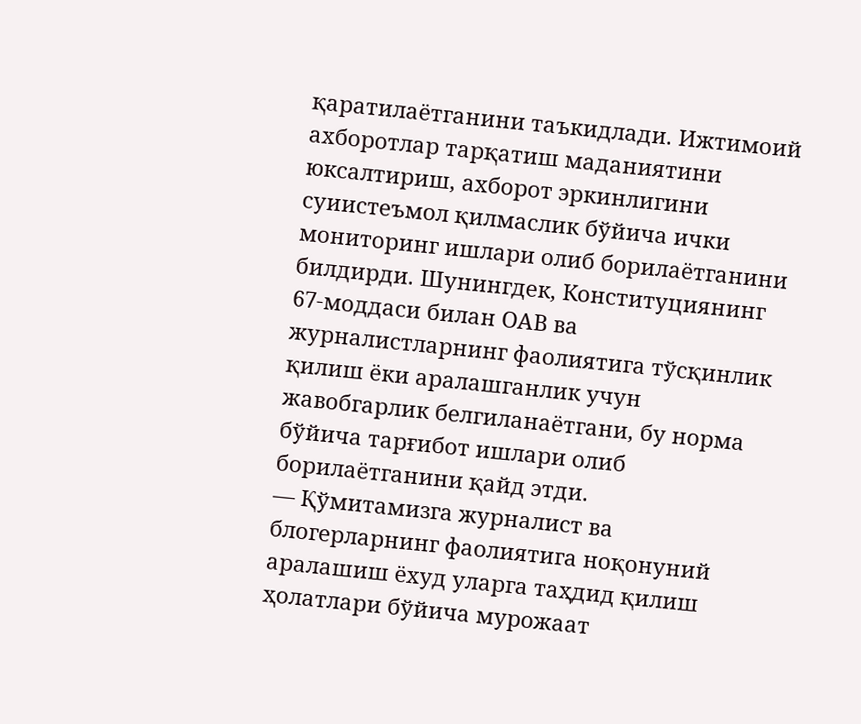қаратилаётганини таъкидлади. Ижтимоий ахборотлар тарқатиш маданиятини юксалтириш, ахборот эркинлигини суиистеъмол қилмаслик бўйича ички мониторинг ишлари олиб борилаётганини билдирди. Шунингдек, Конституциянинг 67-моддаси билан ОАВ ва журналистларнинг фаолиятига тўсқинлик қилиш ёки аралашганлик учун жавобгарлик белгиланаётгани, бу норма бўйича тарғибот ишлари олиб борилаётганини қайд этди.
— Қўмитамизга журналист ва блогерларнинг фаолиятига ноқонуний аралашиш ёхуд уларга таҳдид қилиш ҳолатлари бўйича мурожаат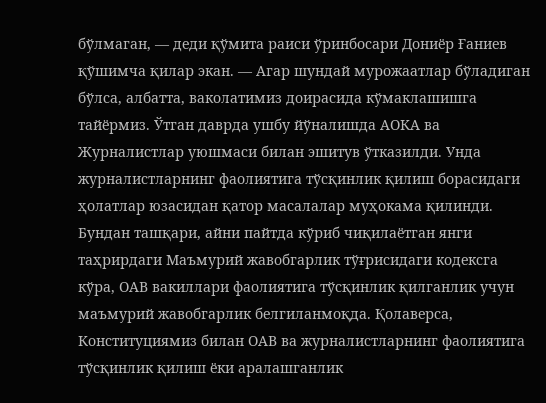бўлмаган, — деди қўмита раиси ўринбосари Дониёр Ғаниев қўшимча қилар экан. — Агар шундай мурожаатлар бўладиган бўлса, албатта, ваколатимиз доирасида кўмаклашишга тайёрмиз. Ўтган даврда ушбу йўналишда АОКА ва Журналистлар уюшмаси билан эшитув ўтказилди. Унда журналистларнинг фаолиятига тўсқинлик қилиш борасидаги ҳолатлар юзасидан қатор масалалар муҳокама қилинди. Бундан ташқари, айни пайтда кўриб чиқилаётган янги таҳрирдаги Маъмурий жавобгарлик тўғрисидаги кодексга кўра, ОАВ вакиллари фаолиятига тўсқинлик қилганлик учун маъмурий жавобгарлик белгиланмоқда. Қолаверса, Конституциямиз билан ОАВ ва журналистларнинг фаолиятига тўсқинлик қилиш ёки аралашганлик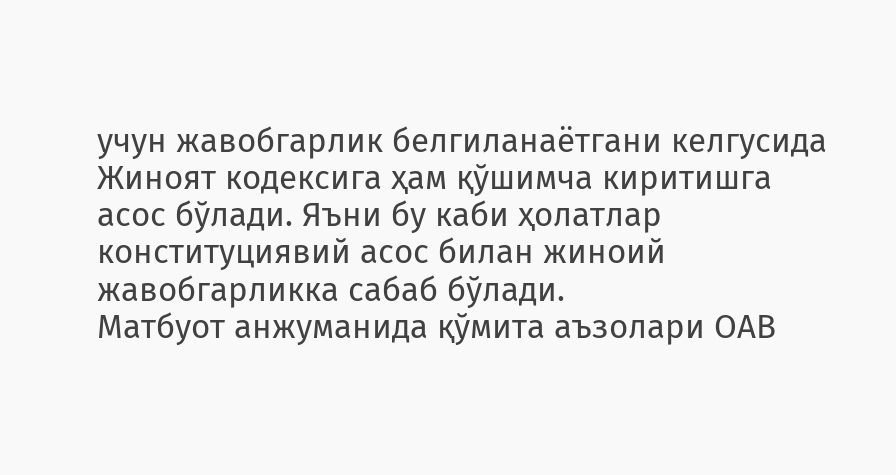учун жавобгарлик белгиланаётгани келгусида Жиноят кодексига ҳам қўшимча киритишга асос бўлади. Яъни бу каби ҳолатлар конституциявий асос билан жиноий жавобгарликка сабаб бўлади.
Матбуот анжуманида қўмита аъзолари ОАВ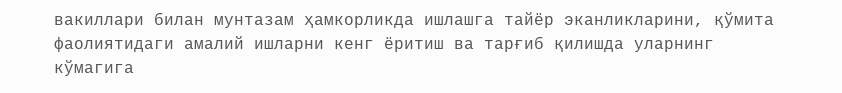вакиллари билан мунтазам ҳамкорликда ишлашга тайёр эканликларини, қўмита фаолиятидаги амалий ишларни кенг ёритиш ва тарғиб қилишда уларнинг кўмагига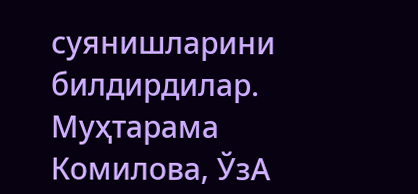суянишларини билдирдилар.
Муҳтарама Комилова, ЎзА